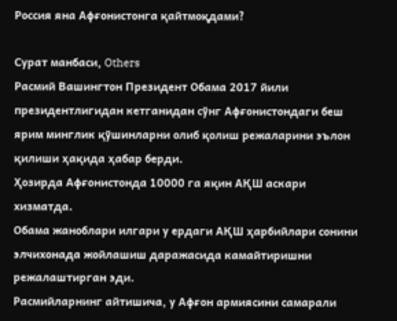Россия яна Афғонистонга қайтмоқдами?

Сурат манбаси, Others
Расмий Вашингтон Президент Обама 2017 йили президентлигидан кетганидан сўнг Афғонистондаги беш ярим минглик қўшинларни олиб қолиш режаларини эълон қилиши ҳақида ҳабар берди.
Ҳозирда Афғонистонда 10000 га яқин АҚШ аскари хизматда.
Обама жаноблари илгари у ердаги АҚШ ҳарбийлари сонини элчихонада жойлашиш даражасида камайтиришни режалаштирган эди.
Расмийларнинг айтишича, у Афғон армиясини самарали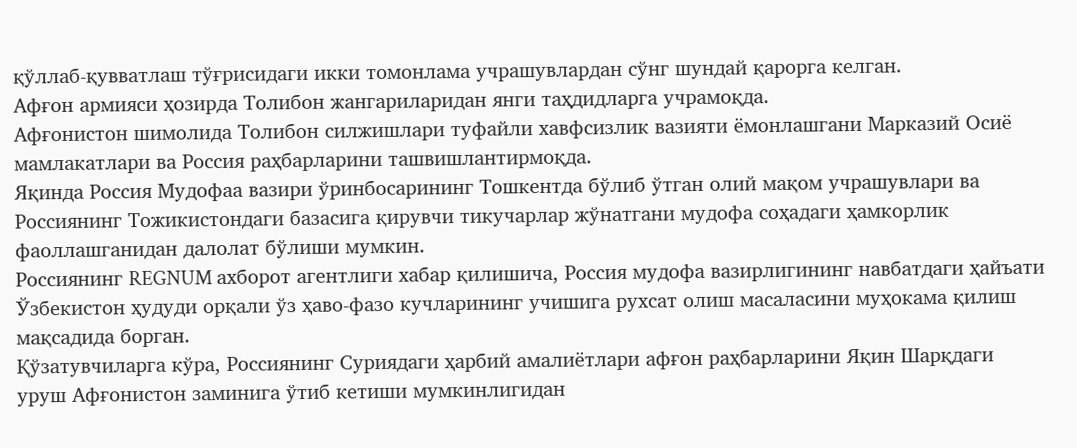қўллаб-қувватлаш тўғрисидаги икки томонлама учрашувлардан сўнг шундай қарорга келган.
Афғон армияси ҳозирда Толибон жангариларидан янги таҳдидларга учрамоқда.
Афғонистон шимолида Толибон силжишлари туфайли хавфсизлик вазияти ёмонлашгани Марказий Осиё мамлакатлари ва Россия раҳбарларини ташвишлантирмоқда.
Яқинда Россия Мудофаа вазири ўринбосарининг Тошкентда бўлиб ўтган олий мақом учрашувлари ва Россиянинг Тожикистондаги базасига қирувчи тикучарлар жўнатгани мудофа соҳадаги ҳамкорлик фаоллашганидан далолат бўлиши мумкин.
Россиянинг REGNUM ахборот агентлиги хабар қилишича, Россия мудофа вазирлигининг навбатдаги ҳайъати Ўзбекистон ҳудуди орқали ўз ҳаво-фазо кучларининг учишига рухсат олиш масаласини муҳокама қилиш мақсадида борган.
Қўзатувчиларга кўра, Россиянинг Суриядаги ҳарбий амалиётлари афғон раҳбарларини Яқин Шарқдаги уруш Афғонистон заминига ўтиб кетиши мумкинлигидан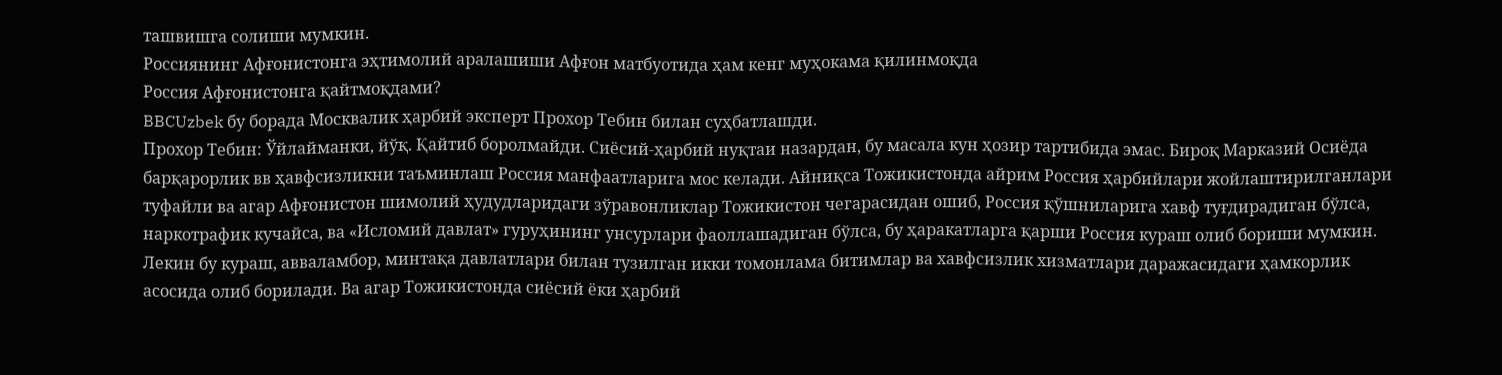ташвишга солиши мумкин.
Россиянинг Афғонистонга эҳтимолий аралашиши Афғон матбуотида ҳам кенг муҳокама қилинмоқда
Россия Афғонистонга қайтмоқдами?
BBCUzbek бу борада Москвалик ҳарбий эксперт Прохор Тебин билан суҳбатлашди.
Прохор Тебин: Ўйлайманки, йўқ. Қайтиб боролмайди. Сиёсий-ҳарбий нуқтаи назардан, бу масала кун ҳозир тартибида эмас. Бироқ Марказий Осиёда барқарорлик вв ҳавфсизликни таъминлаш Россия манфаатларига мос келади. Айниқса Тожикистонда айрим Россия ҳарбийлари жойлаштирилганлари туфайли ва агар Афғонистон шимолий ҳудудларидаги зўравонликлар Тожикистон чегарасидан ошиб, Россия қўшниларига хавф туғдирадиган бўлса, наркотрафик кучайса, ва «Исломий давлат» гуруҳининг унсурлари фаоллашадиган бўлса, бу ҳаракатларга қарши Россия кураш олиб бориши мумкин. Лекин бу кураш, авваламбор, минтақа давлатлари билан тузилган икки томонлама битимлар ва хавфсизлик хизматлари даражасидаги ҳамкорлик асосида олиб борилади. Ва агар Тожикистонда сиёсий ёки ҳарбий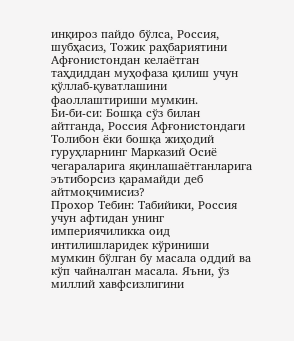инқироз пайдо бўлса, Россия, шубҳасиз, Тожик раҳбариятини Афғонистондан келаётган таҳдиддан муҳофаза қилиш учун қўллаб-қуватлашини фаоллаштириши мумкин.
Би-би-си: Бошқа сўз билан айтганда, Россия Афғонистондаги Толибон ёки бошқа жиҳодий гуруҳларнинг Марказий Осиё чегараларига яқинлашаётганларига эътиборсиз қарамайди деб айтмоқчимисиз?
Прохор Тебин: Табийики, Россия учун афтидан унинг империячиликка оид интилишларидек кўриниши мумкин бўлган бу масала оддий ва кўп чайналган масала. Яъни, ўз миллий хавфсизлигини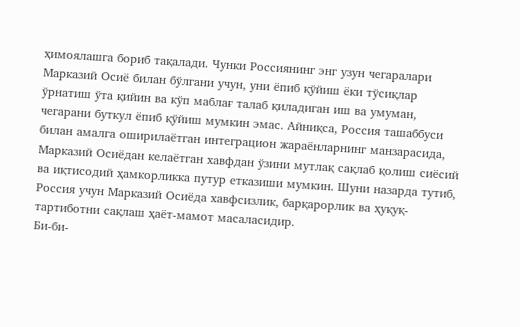ҳимоялашга бориб тақалади. Чунки Россиянинг энг узун чегаралари Марказий Осиё билан бўлгани учун, уни ёпиб қўйиш ёки тўсиқлар ўрнатиш ўта қийин ва кўп маблағ талаб қиладиган иш ва умуман, чегарани буткул ёпиб қўйиш мумкин эмас. Айниқса, Россия ташаббуси билан амалга оширилаётган интеграцион жараёнларнинг манзарасида, Марказий Осиёдан келаётган хавфдан ўзини мутлақ сақлаб қолиш сиёсий ва иқтисодий ҳамкорликка путур етказиши мумкин. Шуни назарда тутиб, Россия учун Марказий Осиёда хавфсизлик, барқарорлик ва ҳуқуқ-тартиботни сақлаш ҳаёт-мамот масаласидир.
Би-би-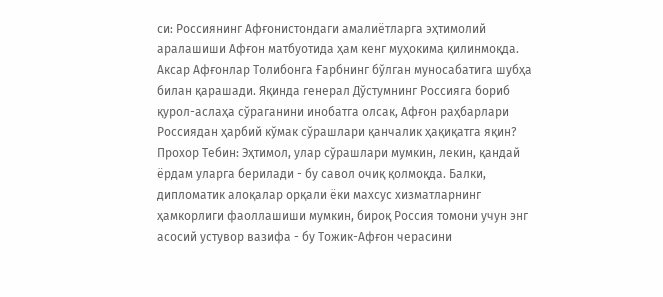си: Россиянинг Афғонистондаги амалиётларга эҳтимолий аралашиши Афғон матбуотида ҳам кенг муҳокима қилинмоқда. Аксар Афғонлар Толибонга Ғарбнинг бўлган муносабатига шубҳа билан қарашади. Яқинда генерал Дўстумнинг Россияга бориб қурол-аслаҳа сўраганини инобатга олсак, Афғон раҳбарлари Россиядан ҳарбий кўмак сўрашлари қанчалик ҳақиқатга яқин?
Прохор Тебин: Эҳтимол, улар сўрашлари мумкин, лекин, қандай ёрдам уларга берилади - бу савол очиқ қолмоқда. Балки, дипломатик алоқалар орқали ёки махсус хизматларнинг ҳамкорлиги фаоллашиши мумкин, бироқ Россия томони учун энг асосий устувор вазифа - бу Тожик-Афғон черасини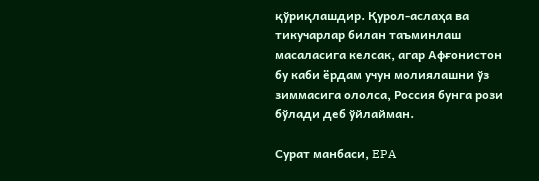қўриқлашдир. Қурол-аслаҳа ва тикучарлар билан таъминлаш масаласига келсак, агар Афғонистон бу каби ёрдам учун молиялашни ўз зиммасига ололса, Россия бунга рози бўлади деб ўйлайман.

Сурат манбаси, EPA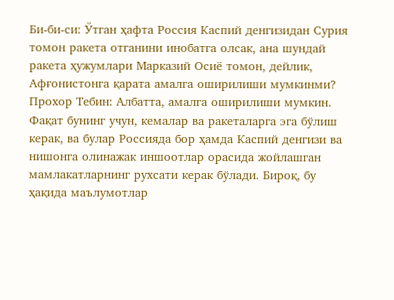Би-би-си: Ўтган ҳафта Россия Каспий денгизидан Сурия томон ракета отганини инобатга олсак, ана шундай ракета ҳужумлари Марказий Осиё томон, дейлик, Афғонистонга қарата амалга оширилиши мумкинми?
Прохор Тебин: Албатта, амалга оширилиши мумкин. Фақат бунинг учун, кемалар ва ракеталарга эга бўлиш керак, ва булар Россияда бор ҳамда Каспий денгизи ва нишонга олинажак иншоотлар орасида жойлашган мамлакатларнинг рухсати керак бўлади. Бироқ, бу ҳақида маълумотлар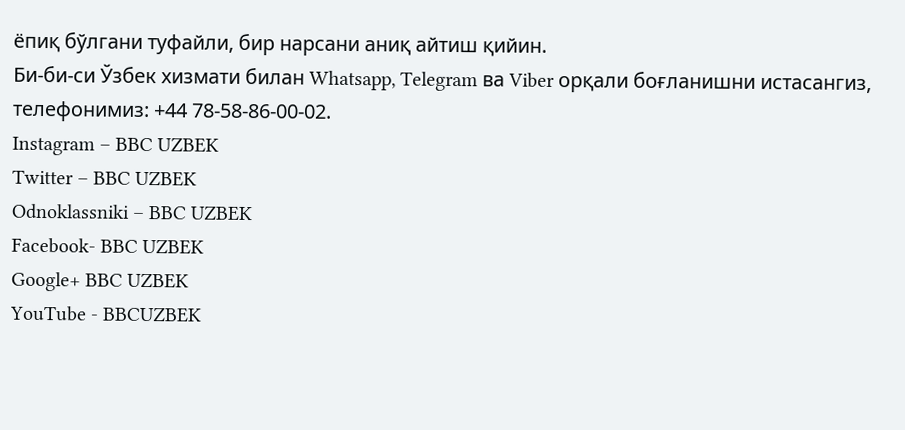ёпиқ бўлгани туфайли, бир нарсани аниқ айтиш қийин.
Би-би-си Ўзбек хизмати билан Whatsapp, Telegram ва Viber орқали боғланишни истасангиз, телефонимиз: +44 78-58-86-00-02.
Instagram – BBC UZBEK
Twitter – BBC UZBEK
Odnoklassniki – BBC UZBEK
Facebook- BBC UZBEK
Google+ BBC UZBEK
YouTube - BBCUZBEK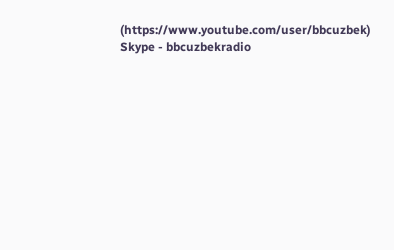(https://www.youtube.com/user/bbcuzbek)
Skype - bbcuzbekradio